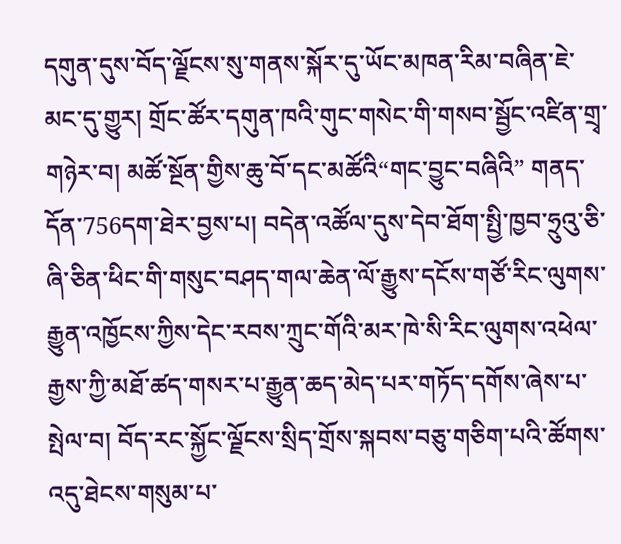དགུན་དུས་བོད་ལྗོངས་སུ་གནས་སྐོར་དུ་ཡོང་མཁན་རིམ་བཞིན་ཇེ་མང་དུ་གྱུར། གྲོང་ཚོར་དགུན་ཁའི་གུང་གསེང་གི་གསབ་སྦྱོང་འཛིན་གྲྭ་གཉེར་བ། མཚོ་སྔོན་གྱིས་ཆུ་བོ་དང་མཚོའི“གང་བྱུང་བཞིའི” གནད་དོན་756དག་ཐེར་བྱས་པ། བདེན་འཚོལ་དུས་དེབ་ཐོག་སྤྱི་ཁྱབ་ཧྲུའུ་ཅི་ཞི་ཅིན་ཕིང་གི་གསུང་བཤད་གལ་ཆེན་ལོ་རྒྱུས་དངོས་གཙོ་རིང་ལུགས་རྒྱུན་འཁྱོངས་ཀྱིས་དེང་རབས་ཀྲུང་གོའི་མར་ཁེ་སི་རིང་ལུགས་འཕེལ་རྒྱས་ཀྱི་མཐོ་ཚད་གསར་པ་རྒྱུན་ཆད་མེད་པར་གཏོད་དགོས་ཞེས་པ་སྤེལ་བ། བོད་རང་སྐྱོང་ལྗོངས་སྲིད་གྲོས་སྐབས་བཅུ་གཅིག་པའི་ཚོགས་འདུ་ཐེངས་གསུམ་པ་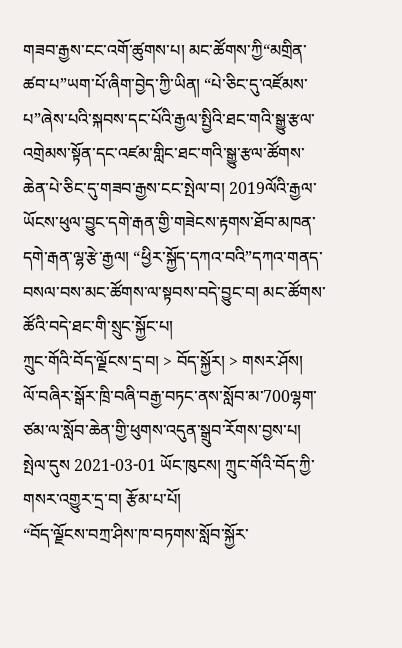གཟབ་རྒྱས་ངང་འགོ་ཚུགས་པ། མང་ཚོགས་ཀྱི“མགྲིན་ཚབ་པ”ཡག་པོ་ཞིག་བྱེད་ཀྱི་ཡིན། “པེ་ཅིང་དུ་འཛོམས་པ”ཞེས་པའི་སྐབས་དང་པོའི་རྒྱལ་སྤྱིའི་ཐང་གའི་སྒྱུ་རྩལ་འགྲེམས་སྟོན་དང་འཛམ་གླིང་ཐང་གའི་སྒྱུ་རྩལ་ཚོགས་ཆེན་པེ་ཅིང་དུ་གཟབ་རྒྱས་ངང་སྤེལ་བ། 2019ལོའི་རྒྱལ་ཡོངས་ཕུལ་བྱུང་དགེ་རྒན་གྱི་གཟེངས་རྟགས་ཐོབ་མཁན་དགེ་རྒན་ལྷ་རྩེ་རྒྱལ། “ཕྱིར་སྐྱོད་དཀའ་བའི”དཀའ་གནད་བསལ་བས་མང་ཚོགས་ལ་སྟབས་བདེ་བྱུང་བ། མང་ཚོགས་ཚོའི་བདེ་ཐང་གི་སྲུང་སྐྱོང་པ།
ཀྲུང་གོའི་བོད་ལྗོངས་དྲ་བ། > བོད་སྐྱོར། > གསར་ཤོས།
ལོ་བཞིར་སྒོར་ཁྲི་བཞི་བརྒྱ་བཏང་ནས་སློབ་མ་700ལྷག་ཙམ་ལ་སློབ་ཆེན་གྱི་ཕུགས་འདུན་སྒྲུབ་རོགས་བྱས་པ།
སྤེལ་དུས 2021-03-01 ཡོང་ཁུངས། ཀྲུང་གོའི་བོད་ཀྱི་གསར་འགྱུར་དྲ་བ། རྩོམ་པ་པོ།
“བོད་ལྗོངས་བཀྲ་ཤིས་ཁ་བཏགས་སློབ་སྐྱོར་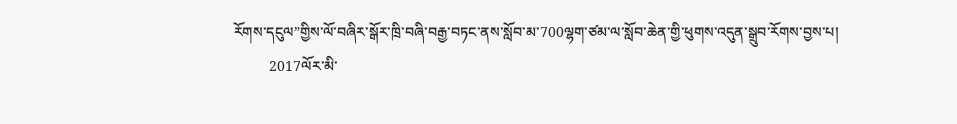རོགས་དངུལ”གྱིས་ལོ་བཞིར་སྒོར་ཁྲི་བཞི་བརྒྱ་བཏང་ནས་སློབ་མ་700ལྷག་ཙམ་ལ་སློབ་ཆེན་གྱི་ཕུགས་འདུན་སྒྲུབ་རོགས་བྱས་པ།
          2017ལོར་མི་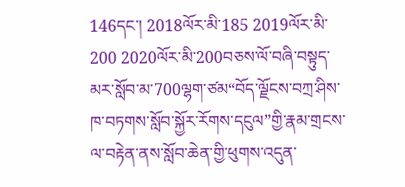146དང་། 2018ལོར་མི་185 2019ལོར་མི་200 2020ལོར་མི་200བཅས་ལོ་བཞི་བསྟུད་མར་སློབ་མ་700ལྷག་ཙམ“བོད་ལྗོངས་བཀྲ་ཤིས་ཁ་བཏགས་སློབ་སྐྱོར་རོགས་དངུལ”གྱི་རྣམ་གྲངས་ལ་བརྟེན་ནས་སློབ་ཆེན་གྱི་ཕུགས་འདུན་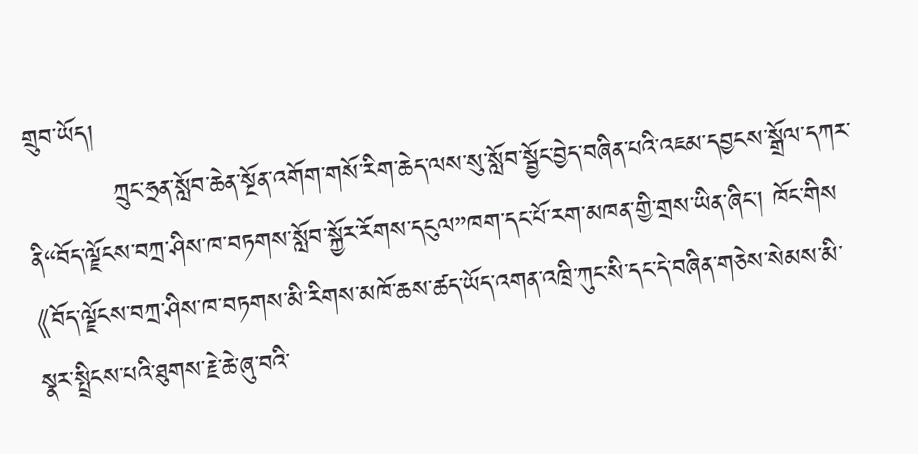གྲུབ་ཡོད།
          ཀྲུང་ཧྲན་སློབ་ཆེན་སྔོན་འགོག་གསོ་རིག་ཆེད་ལས་སུ་སློབ་སྦྱོང་བྱེད་བཞིན་པའི་འཇམ་དབྱངས་སྒྲོལ་དཀར་ནི“བོད་ལྗོངས་བཀྲ་ཤིས་ཁ་བཏགས་སློབ་སྐྱོར་རོགས་དངུལ”ཁག་དང་པོ་རག་མཁན་གྱི་གྲས་ཡིན་ཞིང་། ཁོང་གིས《བོད་ལྗོངས་བཀྲ་ཤིས་ཁ་བཏགས་མི་རིགས་མཁོ་ཆས་ཚད་ཡོད་འགན་འཁྲི་ཀུང་སི་དང་དེ་བཞིན་གཅེས་སེམས་མི་སྣར་སྤྲིངས་པའི་ཐུགས་རྗེ་ཆེ་ཞུ་བའི་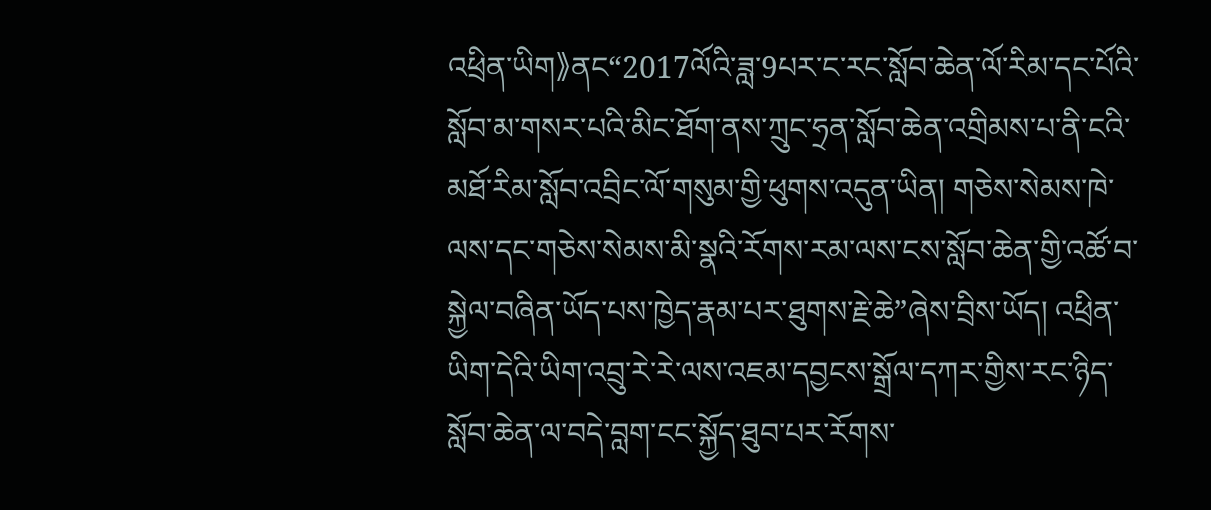འཕྲིན་ཡིག》ནང“2017ལོའི་ཟླ་9པར་ང་རང་སློབ་ཆེན་ལོ་རིམ་དང་པོའི་སློབ་མ་གསར་པའི་མིང་ཐོག་ནས་ཀྲུང་ཧྲན་སློབ་ཆེན་འགྲིམས་པ་ནི་ངའི་མཐོ་རིམ་སློབ་འབྲིང་ལོ་གསུམ་གྱི་ཕུགས་འདུན་ཡིན། གཅེས་སེམས་ཁེ་ལས་དང་གཅེས་སེམས་མི་སྣའི་རོགས་རམ་ལས་ངས་སློབ་ཆེན་གྱི་འཚོ་བ་སྐྱེལ་བཞིན་ཡོད་པས་ཁྱེད་རྣམ་པར་ཐུགས་རྗེ་ཆེ”ཞེས་བྲིས་ཡོད། འཕྲིན་ཡིག་དེའི་ཡིག་འབྲུ་རེ་རེ་ལས་འཇམ་དབྱངས་སྒྲོལ་དཀར་གྱིས་རང་ཉིད་སློབ་ཆེན་ལ་བདེ་བླག་ངང་སྐྱོད་ཐུབ་པར་རོགས་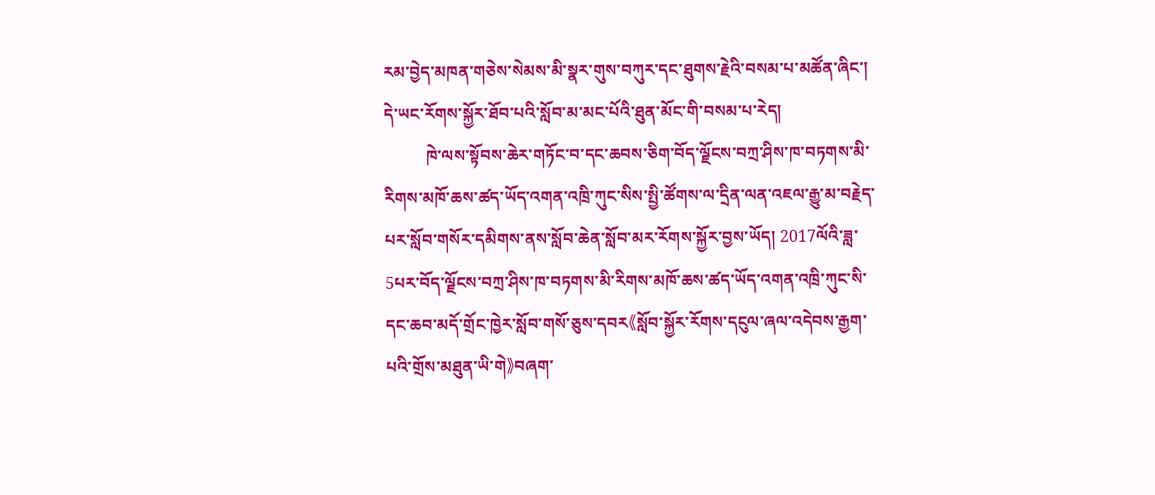རམ་བྱེད་མཁན་གཅེས་སེམས་མི་སྣར་གུས་བཀུར་དང་ཐུགས་རྗེའི་བསམ་པ་མཚོན་ཞིང་། དེ་ཡང་རོགས་སྐྱོར་ཐོབ་པའི་སློབ་མ་མང་པོའི་ཐུན་མོང་གི་བསམ་པ་རེད།
          ཁེ་ལས་སྟོབས་ཆེར་གཏོང་བ་དང་ཆབས་ཅིག་བོད་ལྗོངས་བཀྲ་ཤིས་ཁ་བཏགས་མི་རིགས་མཁོ་ཆས་ཚད་ཡོད་འགན་འཁྲི་ཀུང་སིས་སྤྱི་ཚོགས་ལ་དྲིན་ལན་འཇལ་རྒྱུ་མ་བརྗེད་པར་སློབ་གསོར་དམིགས་ནས་སློབ་ཆེན་སློབ་མར་རོགས་སྐྱོར་བྱས་ཡོད། 2017ལོའི་ཟླ་5པར་བོད་ལྗོངས་བཀྲ་ཤིས་ཁ་བཏགས་མི་རིགས་མཁོ་ཆས་ཚད་ཡོད་འགན་འཁྲི་ཀུང་སི་དང་ཆབ་མདོ་གྲོང་ཁྱེར་སློབ་གསོ་ཅུས་དབར《སློབ་སྐྱོར་རོགས་དངུལ་ཞལ་འདེབས་རྒྱག་པའི་གྲོས་མཐུན་ཡི་གེ》བཞག་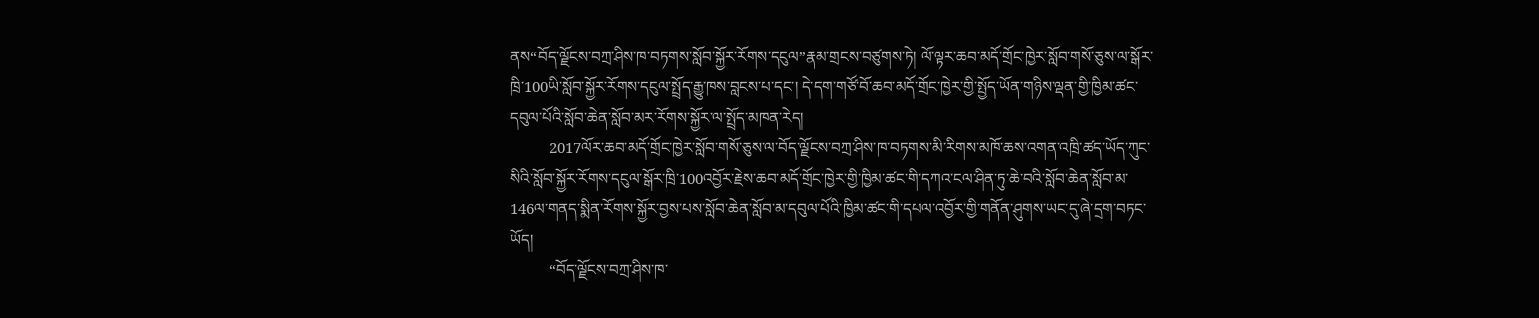ནས“བོད་ལྗོངས་བཀྲ་ཤིས་ཁ་བཏགས་སློབ་སྐྱོར་རོགས་དངུལ”རྣམ་གྲངས་བཙུགས་ཏེ། ལོ་ལྟར་ཆབ་མདོ་གྲོང་ཁྱེར་སློབ་གསོ་ཅུས་ལ་སྒོར་ཁྲི་100ཡི་སློབ་སྐྱོར་རོགས་དངུལ་སྤྲོད་རྒྱུ་ཁས་བླངས་པ་དང་། དེ་དག་གཙོ་བོ་ཆབ་མདོ་གྲོང་ཁྱེར་གྱི་སྤྱོད་ཡོན་གཉིས་ལྡན་གྱི་ཁྱིམ་ཚང་དབུལ་པོའི་སློབ་ཆེན་སློབ་མར་རོགས་སྐྱོར་ལ་སྤྲོད་མཁན་རེད།
          2017ལོར་ཆབ་མདོ་གྲོང་ཁྱེར་སློབ་གསོ་ཅུས་ལ་བོད་ལྗོངས་བཀྲ་ཤིས་ཁ་བཏགས་མི་རིགས་མཁོ་ཆས་འགན་འཁྲི་ཚད་ཡོད་ཀུང་སིའི་སློབ་སྐྱོར་རོགས་དངུལ་སྒོར་ཁྲི་100འབྱོར་རྗེས་ཆབ་མདོ་གྲོང་ཁྱེར་གྱི་ཁྱིམ་ཚང་གི་དཀའ་ངལ་ཤིན་ཏུ་ཆེ་བའི་སློབ་ཆེན་སློབ་མ་146ལ་གནད་སྨིན་རོགས་སྐྱོར་བྱས་པས་སློབ་ཆེན་སློབ་མ་དབུལ་པོའི་ཁྱིམ་ཚང་གི་དཔལ་འབྱོར་གྱི་གནོན་ཤུགས་ཡང་དུ་ཞེ་དྲག་བཏང་ཡོད།
          “བོད་ལྗོངས་བཀྲ་ཤིས་ཁ་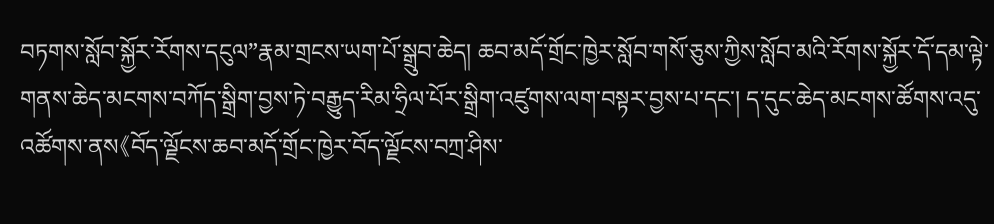བཏགས་སློབ་སྐྱོར་རོགས་དངུལ”རྣམ་གྲངས་ཡག་པོ་སྒྲུབ་ཆེད། ཆབ་མདོ་གྲོང་ཁྱེར་སློབ་གསོ་ཅུས་ཀྱིས་སློབ་མའི་རོགས་སྐྱོར་དོ་དམ་ལྟེ་གནས་ཆེད་མངགས་བཀོད་སྒྲིག་བྱས་ཏེ་བརྒྱུད་རིམ་ཧྲིལ་པོར་སྒྲིག་འཛུགས་ལག་བསྟར་བྱས་པ་དང་། ད་དུང་ཆེད་མངགས་ཚོགས་འདུ་འཚོགས་ནས《བོད་ལྗོངས་ཆབ་མདོ་གྲོང་ཁྱེར་བོད་ལྗོངས་བཀྲ་ཤིས་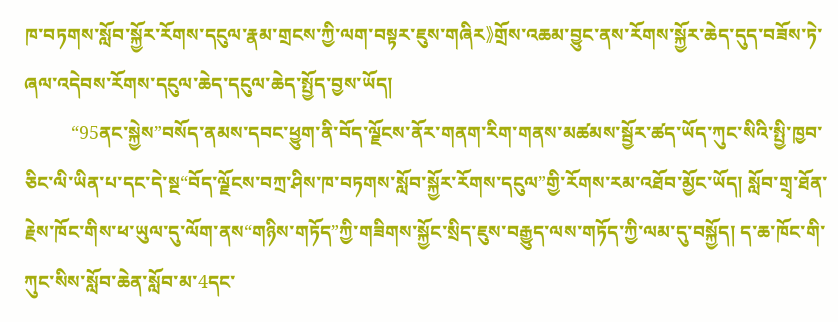ཁ་བཏགས་སློབ་སྐྱོར་རོགས་དངུལ་རྣམ་གྲངས་ཀྱི་ལག་བསྟར་ཇུས་གཞིར》གྲོས་འཆམ་བྱུང་ནས་རོགས་སྐྱོར་ཆེད་དུད་བཟོས་ཏེ་ཞལ་འདེབས་རོགས་དངུལ་ཆེད་དངུལ་ཆེད་སྤྱོད་བྱས་ཡོད།
          “95ནང་སྐྱེས”བསོད་ནམས་དབང་ཕྱུག་ནི་བོད་ལྗོངས་ནོར་གནག་རིག་གནས་མཚམས་སྦྱོར་ཚད་ཡོད་ཀུང་སིའི་སྤྱི་ཁྱབ་ཅིང་ལི་ཡིན་པ་དང་དེ་སྔ“བོད་ལྗོངས་བཀྲ་ཤིས་ཁ་བཏགས་སློབ་སྐྱོར་རོགས་དངུལ”གྱི་རོགས་རམ་འཐོབ་མྱོང་ཡོད། སློབ་གྲྭ་ཐོན་རྗེས་ཁོང་གིས་ཕ་ཡུལ་དུ་ལོག་ནས“གཉིས་གཏོད”ཀྱི་གཟིགས་སྐྱོང་སྲིད་ཇུས་བརྒྱུད་ལས་གཏོད་ཀྱི་ལམ་དུ་བསྐྱོད། ད་ཆ་ཁོང་གི་ཀུང་སིས་སློབ་ཆེན་སློབ་མ་4དང་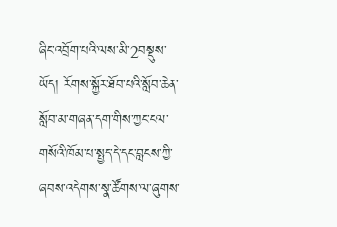ཞིང་འབྲོག་པའི་ལས་མི་2བསྡུས་ཡོད། རོགས་སྐྱོར་ཐོབ་པའི་སློབ་ཆེན་སློབ་མ་གཞན་དག་གིས་ཀྱང་ངལ་གསོའི་ཁོམ་པ་སྤྱད་དེ་དང་བླངས་ཀྱི་ཞབས་འདེགས་སྣ་ཚོགས་ལ་ཞུགས་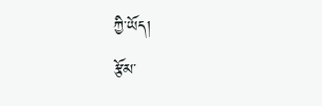ཀྱི་ཡོད།
རྩོམ་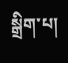སྒྲིག་པ།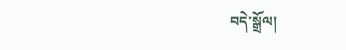བདེ་སྒྲོལ།